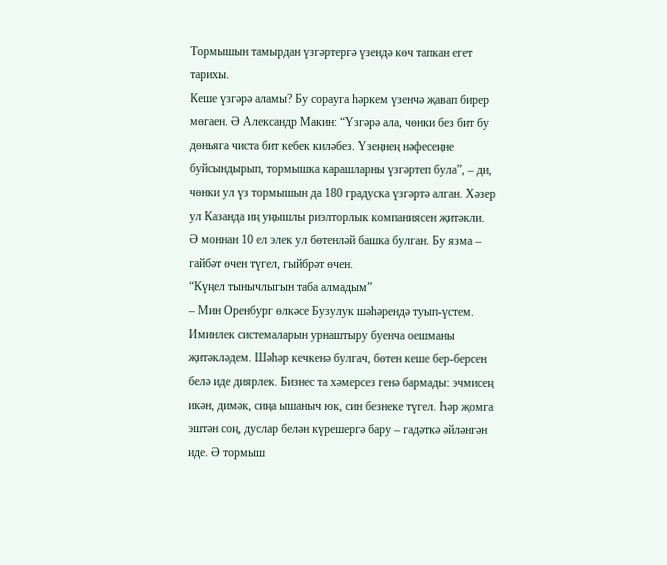Тормышын тамырдан үзгәртергә үзендә көч тапкан егет тарихы.
Кеше үзгәрә аламы? Бу сорауга һәркем үзенчә җавап бирер мөгаен. Ә Александр Макин: “Үзгәрә ала, чөнки без бит бу дөньяга чиста бит кебек киләбез. Үзеңнең нәфесеңне буйсындырып, тормышка карашларны үзгәртеп була”, – ди, чөнки ул үз тормышын да 180 градуска үзгәртә алган. Хәзер ул Казанда иң уңышлы риэлторлык компаниясен җитәкли. Ә моннан 10 ел элек ул бөтенләй башка булган. Бу язма – гайбәт өчен түгел, гыйбрәт өчен.
“Күңел тынычлыгын таба алмадым”
– Мин Оренбург өлкәсе Бузулук шәһәрендә туып-үстем. Иминлек системаларын урнаштыру буенча оешманы җитәкләдем. Шәһәр кечкенә булгач, бөтен кеше бер-берсен белә иде диярлек. Бизнес та хәмерсез генә бармады: эчмисең икән, димәк, сиңа ышаныч юк, син безнеке түгел. Һәр җомга эштән соң, дуслар белән күрешергә бару – гадәткә әйләнгән иде. Ә тормыш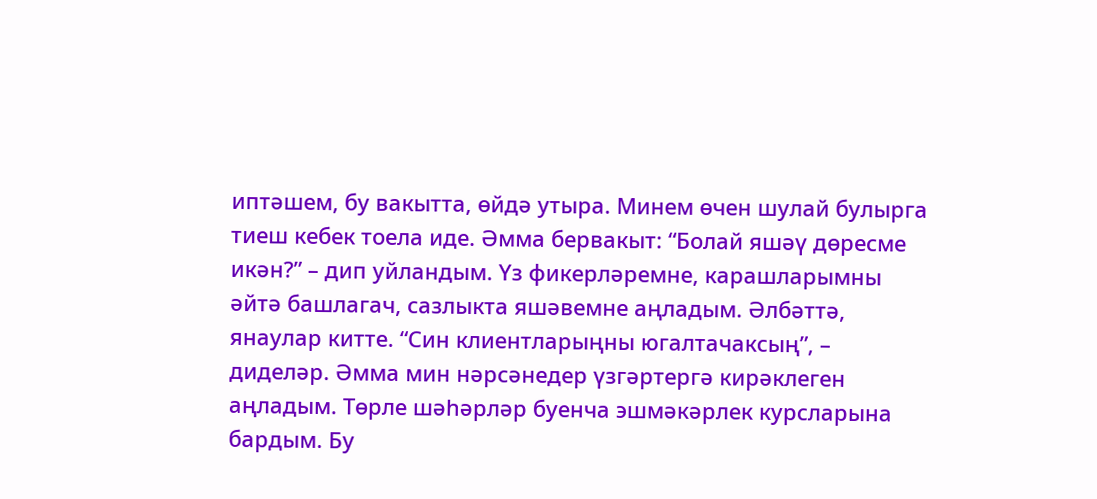иптәшем, бу вакытта, өйдә утыра. Минем өчен шулай булырга тиеш кебек тоела иде. Әмма бервакыт: “Болай яшәү дөресме икән?” – дип уйландым. Үз фикерләремне, карашларымны әйтә башлагач, сазлыкта яшәвемне аңладым. Әлбәттә, янаулар китте. “Син клиентларыңны югалтачаксың”, – диделәр. Әмма мин нәрсәнедер үзгәртергә кирәклеген аңладым. Төрле шәһәрләр буенча эшмәкәрлек курсларына бардым. Бу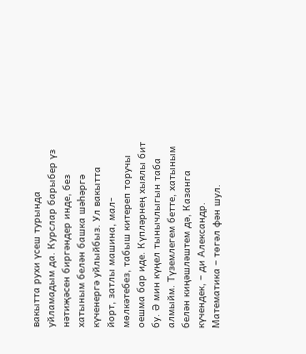вакытта рухи үсеш турында уйламадым да. Курслар барыбер үз нәтиҗәсен биргәндер инде, без хатыным белән башка шәһәргә күченергә уйлыйбыз. Ул вакытта йорт, затлы машина, мал-мөлкәтебез, табыш китереп торучы оешма бар иде. Күпләрнең хыялы бит бу. Ә мин күңел тынычлыгын таба алмыйм. Түземлегем бетте, хатыным белән киңәшләштем дә, Казанга күчендек, – ди Александр.
Математика – төгәл фән шул.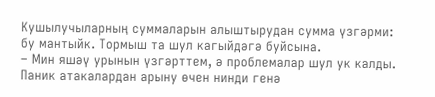Кушылучыларның суммаларын алыштырудан сумма үзгәрми: бу мантыйк. Тормыш та шул кагыйдәгә буйсына.
– Мин яшәү урынын үзгәрттем, ә проблемалар шул ук калды. Паник атакалардан арыну өчен нинди генә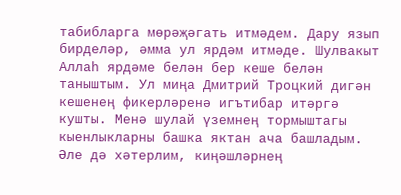табибларга мөрәҗәгать итмәдем. Дару язып бирделәр, әмма ул ярдәм итмәде. Шулвакыт Аллаһ ярдәме белән бер кеше белән таныштым. Ул миңа Дмитрий Троцкий дигән кешенең фикерләренә игътибар итәргә кушты. Менә шулай үземнең тормыштагы кыенлыкларны башка яктан ача башладым. Әле дә хәтерлим, киңәшләрнең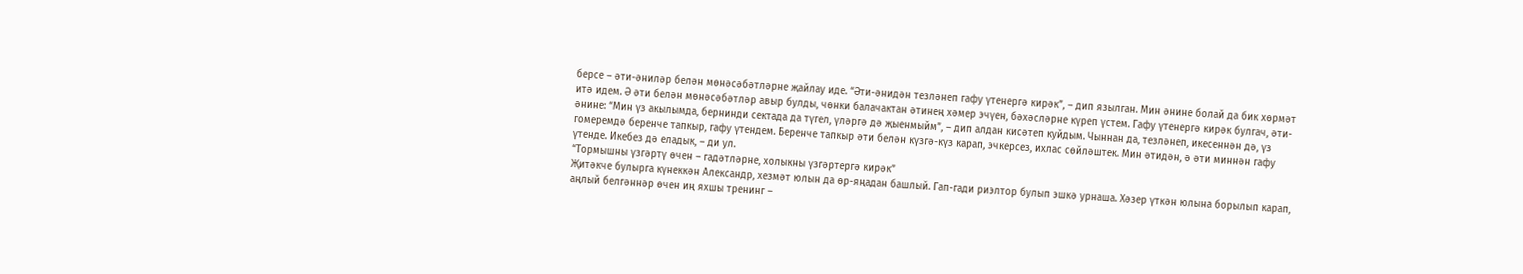берсе – әти-әниләр белән мөнәсәбәтләрне җайлау иде. “Әти-әнидән тезләнеп гафу үтенергә кирәк”, – дип язылган. Мин әнине болай да бик хөрмәт итә идем. Ә әти белән мөнәсәбәтләр авыр булды, чөнки балачактан әтинең хәмер эчүен, бәхәсләрне күреп үстем. Гафу үтенергә кирәк булгач, әти-әнине: “Мин үз акылымда, бернинди сектада да түгел, үләргә дә җыенмыйм”, – дип алдан кисәтеп куйдым. Чыннан да, тезләнеп, икесеннән дә, үз гомеремдә беренче тапкыр, гафу үтендем. Беренче тапкыр әти белән күзгә-күз карап, эчкерсез, ихлас сөйләштек. Мин әтидән, ә әти миннән гафу үтенде. Икебез дә еладык, – ди ул.
“Тормышны үзгәртү өчен – гадәтләрне, холыкны үзгәртергә кирәк”
Җитәкче булырга күнеккән Александр, хезмәт юлын да өр-яңадан башлый. Гап-гади риэлтор булып эшкә урнаша. Хәзер үткән юлына борылып карап, аңлый белгәннәр өчен иң яхшы тренинг –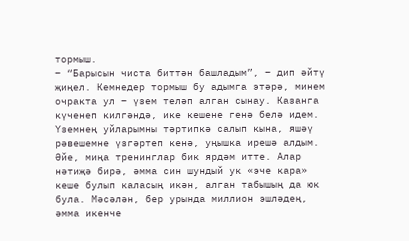тормыш.
– “Барысын чиста биттән башладым”, – дип әйтү җиңел. Кемнедер тормыш бу адымга этәрә, минем очракта ул – үзем теләп алган сынау. Казанга күченеп килгәндә, ике кешене генә белә идем. Үземнең уйларымны тәртипкә салып кына, яшәү рәвешемне үзгәртеп кенә, уңышка ирешә алдым. Әйе, миңа тренинглар бик ярдәм итте. Алар нәтиҗә бирә, әмма син шундый ук «эче кара» кеше булып каласың икән, алган табышың да юк була. Мәсәлән, бер урында миллион эшләдең, әмма икенче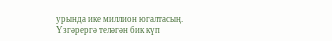урында ике миллион югалтасың. Үзгәрергә теләгән бик күп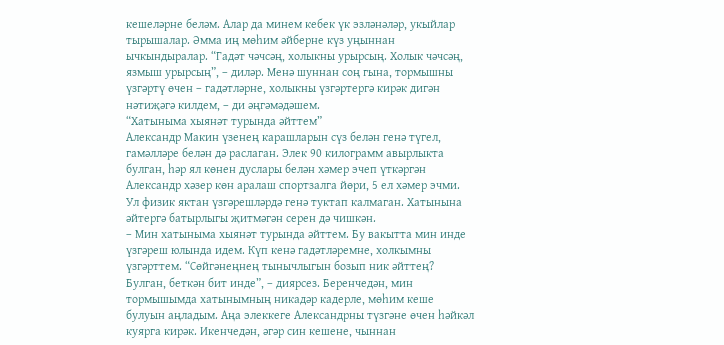кешеләрне беләм. Алар да минем кебек үк эзләнәләр, укыйлар тырышалар. Әмма иң мөһим әйберне күз уңыннан ычкындыралар. “Гадәт чәчсәң, холыкны урырсың. Холык чәчсәң, язмыш урырсың”, – диләр. Менә шуннан соң гына, тормышны үзгәртү өчен – гадәтләрне, холыкны үзгәртергә кирәк дигән нәтиҗәгә килдем, – ди әңгәмәдәшем.
“Хатыныма хыянәт турында әйттем”
Александр Макин үзенең карашларын сүз белән генә түгел, гамәлләре белән дә раслаган. Элек 90 килограмм авырлыкта булган, һәр ял көнен дуслары белән хәмер эчеп үткәргән Александр хәзер көн аралаш спортзалга йөри, 5 ел хәмер эчми. Ул физик яктан үзгәрешләрдә генә туктап калмаган. Хатынына әйтергә батырлыгы җитмәгән серен дә чишкән.
– Мин хатыныма хыянәт турында әйттем. Бу вакытта мин инде үзгәреш юлында идем. Күп кенә гадәтләремне, холкымны үзгәрттем. “Сөйгәнеңнең тынычлыгын бозып ник әйттең? Булган, беткән бит инде”, – диярсез. Беренчедән, мин тормышымда хатынымның никадәр кадерле, мөһим кеше булуын аңладым. Аңа элеккеге Александрны түзгәне өчен һәйкәл куярга кирәк. Икенчедән, әгәр син кешене, чыннан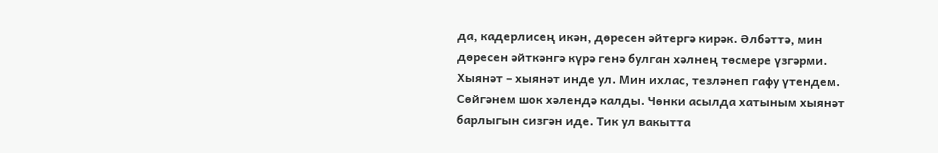да, кадерлисең икән, дөресен әйтергә кирәк. Әлбәттә, мин дөресен әйткәнгә күрә генә булган хәлнең төсмере үзгәрми. Хыянәт – хыянәт инде ул. Мин ихлас, тезләнеп гафу үтендем. Сөйгәнем шок хәлендә калды. Чөнки асылда хатыным хыянәт барлыгын сизгән иде. Тик ул вакытта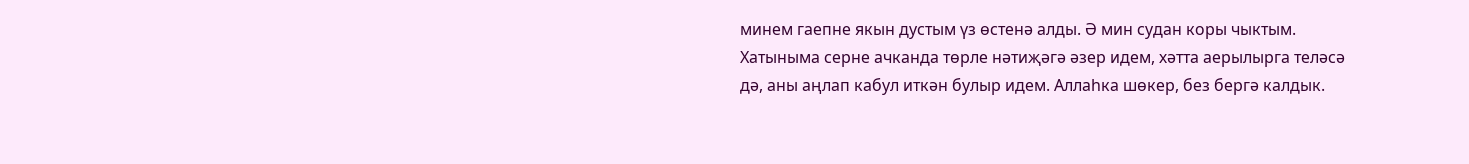минем гаепне якын дустым үз өстенә алды. Ә мин судан коры чыктым. Хатыныма серне ачканда төрле нәтиҗәгә әзер идем, хәтта аерылырга теләсә дә, аны аңлап кабул иткән булыр идем. Аллаһка шөкер, без бергә калдык.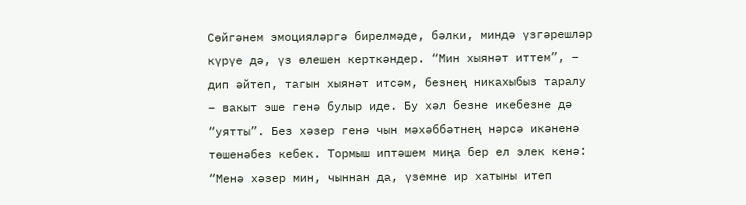Сөйгәнем эмоцияләргә бирелмәде, бәлки, миндә үзгәрешләр күрүе дә, үз өлешен керткәндер. “Мин хыянәт иттем”, – дип әйтеп, тагын хыянәт итсәм, безнең никахыбыз таралу – вакыт эше генә булыр иде. Бу хәл безне икебезне дә “уятты”. Без хәзер генә чын мәхәббәтнең нәрсә икәненә төшенәбез кебек. Тормыш иптәшем миңа бер ел элек кенә: “Менә хәзер мин, чыннан да, үземне ир хатыны итеп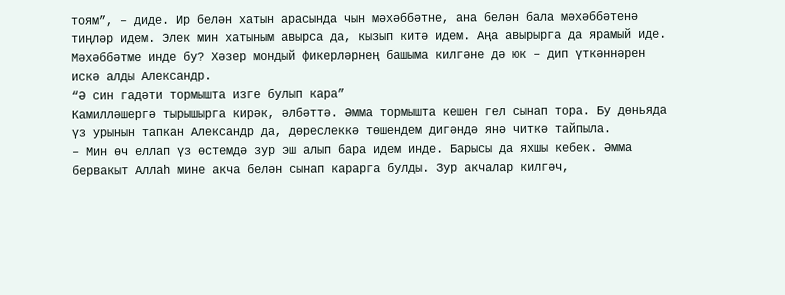тоям”, – диде. Ир белән хатын арасында чын мәхәббәтне, ана белән бала мәхәббәтенә тиңләр идем. Элек мин хатыным авырса да, кызып китә идем. Аңа авырырга да ярамый иде. Мәхәббәтме инде бу? Хәзер мондый фикерләрнең башыма килгәне дә юк – дип үткәннәрен искә алды Александр.
“Ә син гадәти тормышта изге булып кара”
Камилләшергә тырышырга кирәк, әлбәттә. Әмма тормышта кешен гел сынап тора. Бу дөньяда үз урынын тапкан Александр да, дөреслеккә төшендем дигәндә янә читкә тайпыла.
– Мин өч еллап үз өстемдә зур эш алып бара идем инде. Барысы да яхшы кебек. Әмма бервакыт Аллаһ мине акча белән сынап карарга булды. Зур акчалар килгәч,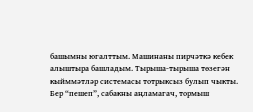башымны югалттым. Машинаны пирчәткә кебек алыштыра башладым. Тырыша-тырыша төзегән кыйммәтләр системасы тотрыксыз булып чыкты. Бер “пешеп”, сабакны аңламагач, тормыш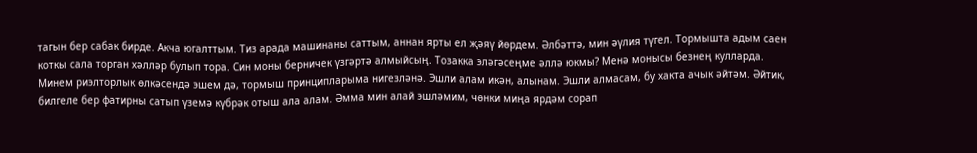тагын бер сабак бирде. Акча югалттым. Тиз арада машинаны саттым, аннан ярты ел җәяү йөрдем. Әлбәттә, мин әүлия түгел. Тормышта адым саен коткы сала торган хәлләр булып тора. Син моны берничек үзгәртә алмыйсың. Тозакка эләгәсеңме әллә юкмы? Менә монысы безнең кулларда. Минем риэлторлык өлкәсендә эшем дә, тормыш принципларыма нигезләнә. Эшли алам икән, алынам. Эшли алмасам, бу хакта ачык әйтәм. Әйтик, билгеле бер фатирны сатып үземә күбрәк отыш ала алам. Әмма мин алай эшләмим, чөнки миңа ярдәм сорап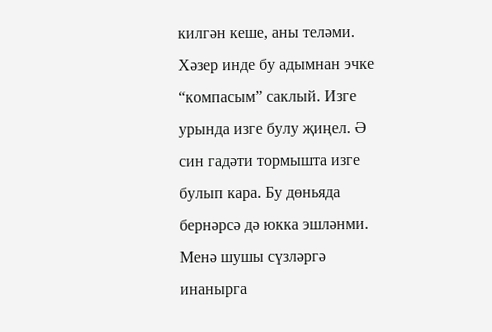килгән кеше, аны теләми. Хәзер инде бу адымнан эчке “компасым” саклый. Изге урында изге булу җиңел. Ә син гадәти тормышта изге булып кара. Бу дөньяда бернәрсә дә юкка эшләнми. Менә шушы сүзләргә инанырга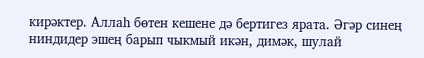кирәктер. Аллаһ бөтен кешене дә бертигез ярата. Әгәр синең ниндидер эшең барып чыкмый икән, димәк, шулай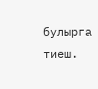булырга тиеш.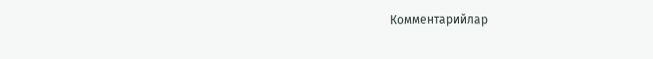Комментарийлар